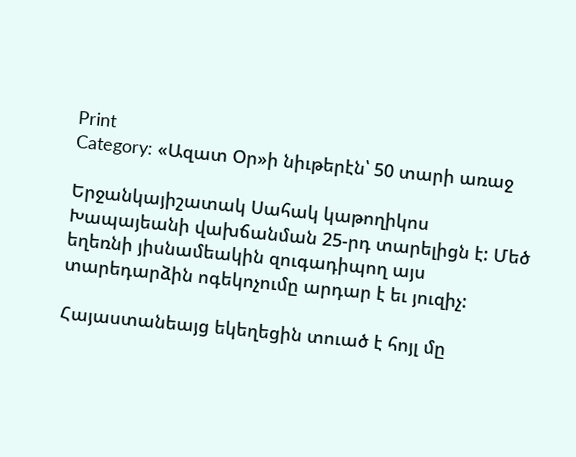Print
Category: «Ազատ Օր»ի նիւթերէն՝ 50 տարի առաջ

Երջանկայիշատակ Սահակ կաթողիկոս Խապայեանի վախճանման 25-րդ տարելիցն է: Մեծ եղեռնի յիսնամեակին զուգադիպող այս տարեդարձին ոգեկոչումը արդար է եւ յուզիչ:

Հայաստանեայց եկեղեցին տուած է հոյլ մը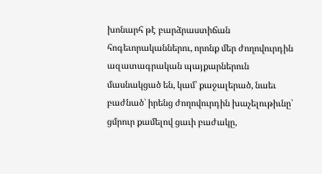խոնարհ թէ բարձրաստիճան հոգեւորականներու, որոնք մեր ժողովուրդին ազատագրական պայքարներուն մասնակցած են, կամ՝ քաջալերած, նաեւ բաժնած՝ իրենց ժողովուրդին խաչելութիւնը՝ ցմրուր քամելով ցաւի բաժակը,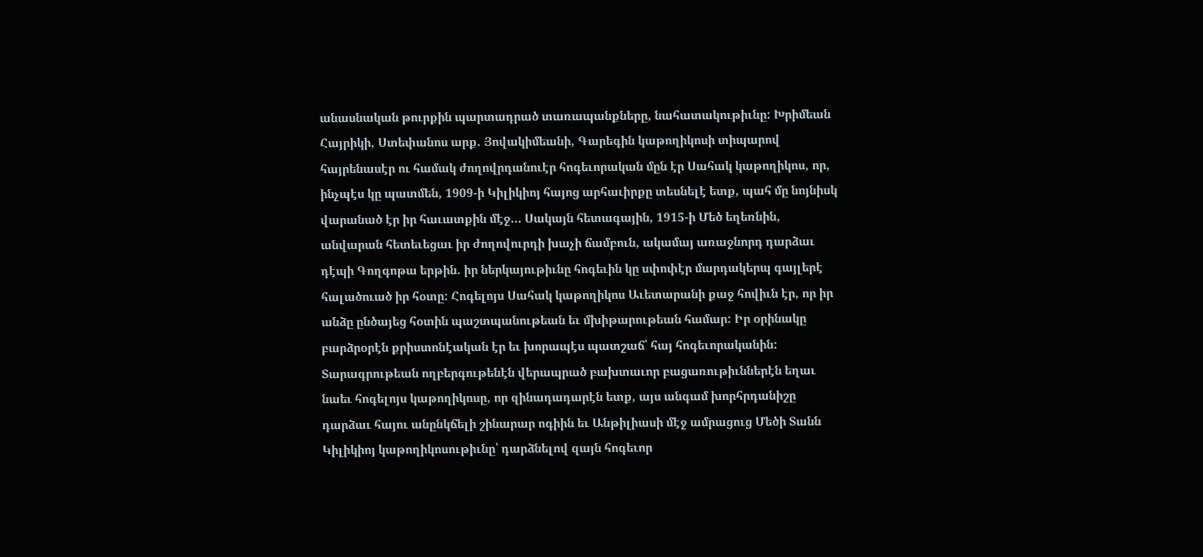անասնական թուրքին պարտադրած տառապանքները, նահատակութիւնը: Խրիմեան Հայրիկի, Ստեփանոս արք. Յովակիմեանի, Գարեգին կաթողիկոսի տիպարով հայրենասէր ու համակ ժողովրդանուէր հոգեւորական մըն էր Սահակ կաթողիկոս, որ, ինչպէս կը պատմեն, 1909-ի Կիլիկիոյ հայոց արհաւիրքը տեսնելէ ետք, պահ մը նոյնիսկ վարանած էր իր հաւատքին մէջ… Սակայն հետագային, 1915-ի Մեծ եղեռնին, անվարան հետեւեցաւ իր ժողովուրդի խաչի ճամբուն, ակամայ առաջնորդ դարձաւ դէպի Գողգոթա երթին. իր ներկայութիւնը հոգեւին կը սփոփէր մարդակերպ գայլերէ հալածուած իր հօտը: Հոգելոյս Սահակ կաթողիկոս Աւետարանի քաջ հովիւն էր, որ իր անձը ընծայեց հօտին պաշտպանութեան եւ մխիթարութեան համար: Իր օրինակը բարձրօրէն քրիստոնէական էր եւ խորապէս պատշաճ՝ հայ հոգեւորականին: Տարագրութեան ողբերգութենէն վերապրած բախտաւոր բացառութիւններէն եղաւ նաեւ հոգելոյս կաթողիկոսը, որ զինադադարէն ետք, այս անգամ խորհրդանիշը դարձաւ հայու անընկճելի շինարար ոգիին եւ Անթիլիասի մէջ ամրացուց Մեծի Տանն Կիլիկիոյ կաթողիկոսութիւնը՝ դարձնելով զայն հոգեւոր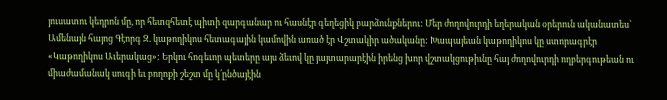յուսատու կեդրոն մը, որ հետզհետէ պիտի զարգանար ու հասնէր գեղեցիկ բարձունքներու: Մեր ժողովուրդի եղերական օրերուն ականատես՝ Ամենայն հայոց Գէորգ Զ. կաթողիկոս հետագային կամովին առած էր Վշտակիր ածականը: Խապայեան կաթողիկոս կը ստորագրէր «Կաթողիկոս Աւերակաց»: Երկու հոգեւոր պետերը այս ձեւով կը յայտարարէին իրենց խոր վշտակցութիւնը հայ ժողովուրդի ողբերգութեան ու միաժամանակ սուգի եւ բողոքի շեշտ մը կ՛ընծայէին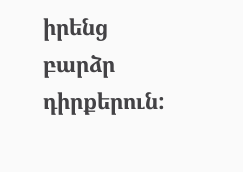իրենց բարձր դիրքերուն: